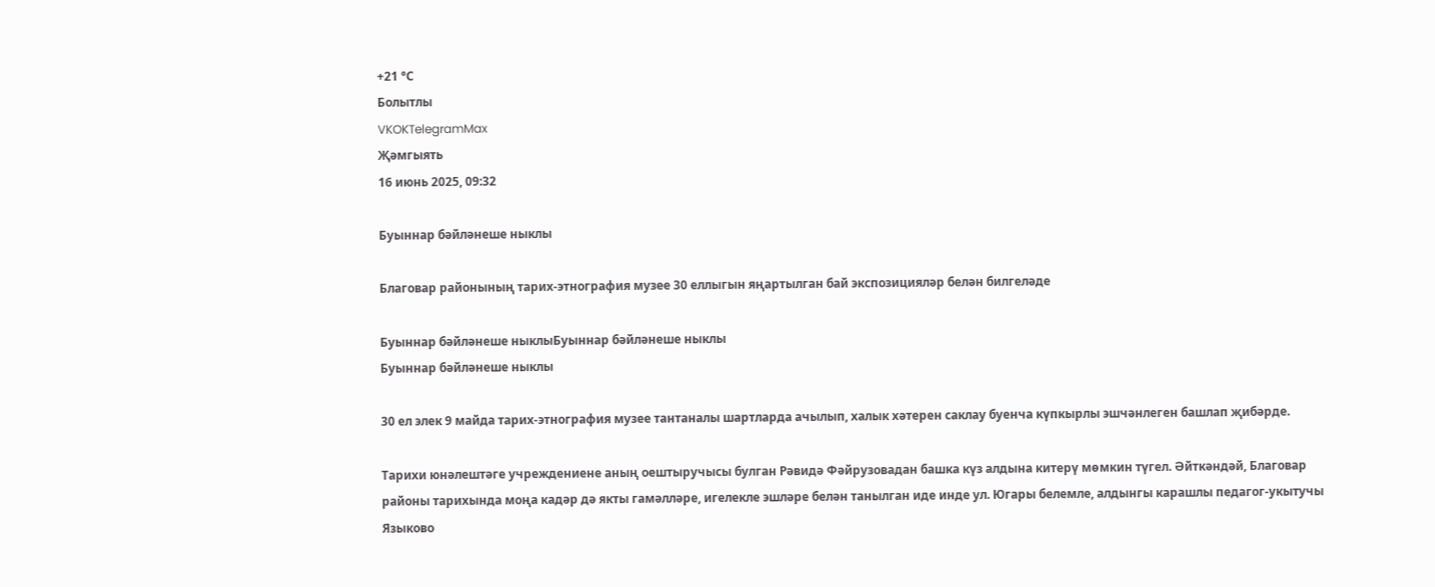+21 °С
Болытлы
VKOKTelegramMax
Җәмгыять
16 июнь 2025, 09:32

Буыннар бәйләнеше ныклы

Благовар районының тарих-этнография музее 30 еллыгын яңартылган бай экспозицияләр белән билгеләде

Буыннар бәйләнеше ныклыБуыннар бәйләнеше ныклы
Буыннар бәйләнеше ныклы

30 ел элек 9 майда тарих-этнография музее тантаналы шартларда ачылып, халык хәтерен саклау буенча күпкырлы эшчәнлеген башлап җибәрде.

Тарихи юнәлештәге учреждениене аның оештыручысы булган Рәвидә Фәйрузовадан башка күз алдына китерү мөмкин түгел. Әйткәндәй, Благовар районы тарихында моңа кадәр дә якты гамәлләре, игелекле эшләре белән танылган иде инде ул. Югары белемле, алдынгы карашлы педагог-укытучы Языково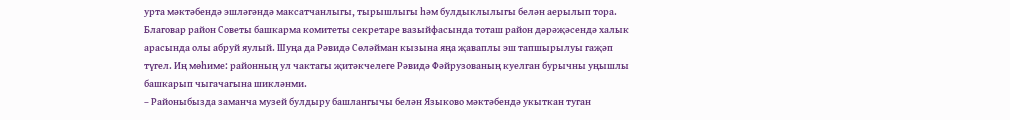урта мәктәбендә эшләгәндә максатчанлыгы, тырышлыгы һәм булдыклылыгы белән аерылып тора. Благовар район Советы башкарма комитеты секретаре вазыйфасында тоташ район дәрәҗәсендә халык арасында олы абруй яулый. Шуңа да Рәвидә Сөләйман кызына яңа җаваплы эш тапшырылуы гаҗәп түгел. Иң мөһиме: районның ул чактагы җитәкчелеге Рәвидә Фәйрузованың куелган бурычны уңышлы башкарып чыгачагына шикләнми.
– Районыбызда заманча музей булдыру башлангычы белән Языково мәктәбендә укыткан туган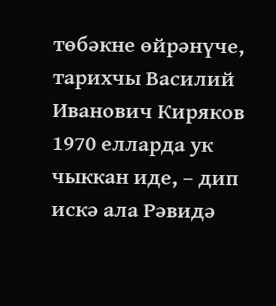төбәкне өйрәнүче, тарихчы Василий Иванович Киряков 1970 елларда ук чыккан иде, – дип искә ала Рәвидә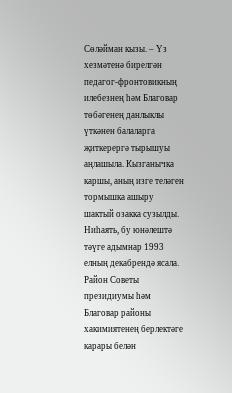Сөләйман кызы. – Үз хезмәтенә бирелгән педагог-фронтовикның илебезнең һәм Благовар төбәгенең данлыклы үткәнен балаларга җиткерергә тырышуы аңлашыла. Кызганычка каршы, аның изге теләген тормышка ашыру шактый озакка сузылды.
Ниһаять, бу юнәлештә тәүге адымнар 1993 елның декабрендә ясала. Район Советы президиумы һәм Благовар районы хакимиятенең берлектәге карары белән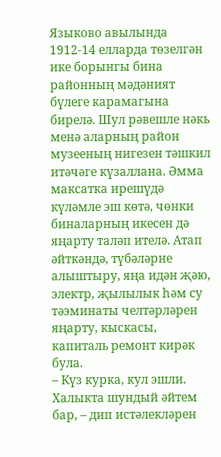Языково авылында 1912-14 елларда төзелгән ике борынгы бина районның мәдәният бүлеге карамагына бирелә. Шул рәвешле нәкь менә аларның район музееның нигезен тәшкил итәчәге күзаллана. Әмма максатка ирешүдә күләмле эш көтә, чөнки биналарның икесен дә яңарту таләп ителә. Атап әйткәндә, түбәләрне алыштыру, яңа идән җәю, электр, җылылык һәм су тәэминаты челтәрләрен яңарту, кыскасы, капиталь ремонт кирәк була.
– Күз курка, кул эшли. Халыкта шундый әйтем бар, – дип истәлекләрен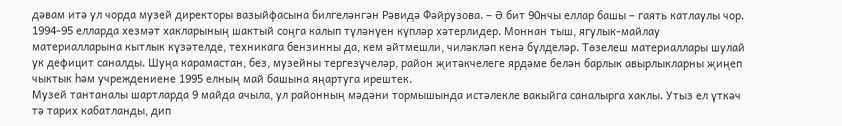дәвам итә ул чорда музей директоры вазыйфасына билгеләнгән Рәвидә Фәйрузова. – Ә бит 90нчы еллар башы – гаять катлаулы чор. 1994-95 елларда хезмәт хакларының шактый соңга калып түләнүен күпләр хәтерлидер. Моннан тыш, ягулык-майлау материалларына кытлык күзәтелде, техникага бензинны да, кем әйтмешли, чиләкләп кенә бүлделәр. Төзелеш материаллары шулай ук дефицит саналды. Шуңа карамастан, без, музейны тергезүчеләр, район җитәкчелеге ярдәме белән барлык авырлыкларны җиңеп чыктык һәм учреждениене 1995 елның май башына яңартуга ирештек.
Музей тантаналы шартларда 9 майда ачыла, ул районның мәдәни тормышында истәлекле вакыйга саналырга хаклы. Утыз ел үткәч тә тарих кабатланды, дип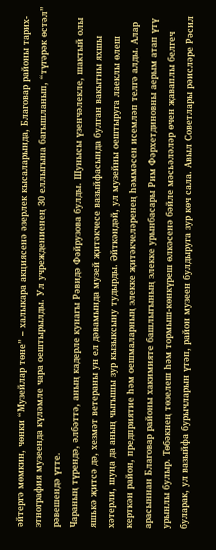әйтергә мөмкин, чөнки “Музейлар төне” – халыкара акциясенә әзерлек кысаларында, Благовар районы тарих-этнография музеенда күләмле чара оештырылды. Ул учреждениенең 30 еллыгына багышланып, “түгәрәк өстәл” рәвешендә үтте.
Чараның түрендә, әлбәттә, аның кадерле кунагы Рәвидә Фәйрузова булды. Шунысы үзенчәлекле, шактый олы яшькә җитсә дә, хезмәт ветераны ун ел дәвамында музей җитәкчесе вазыйфасында булган вакытны яхшы хәтерли, шуңа да аның чыгышы зур кызыксыну тудырды. Әйткәндәй, ул музейны оештыруга лаеклы өлеш керткән район, предприятие һәм оешмаларның элекке җитәкчеләренең һәммәсен исемләп телгә алды. Алар арасыннан Благовар районы хакимияте башлыгының элекке урынбасары Рим Фәрхетдиновны аерым атап үтү урынлы булыр. Төбәкнең төзелеш һәм тормыш-көнкүреш өлкәсенә бәйле мәсьәләләр өчен җаваплы белгеч буларак, ул вазыйфа бурычларын үтәп, район музеен булдыруга зур көч сала. Авыл Советлары рәисләре Рәсил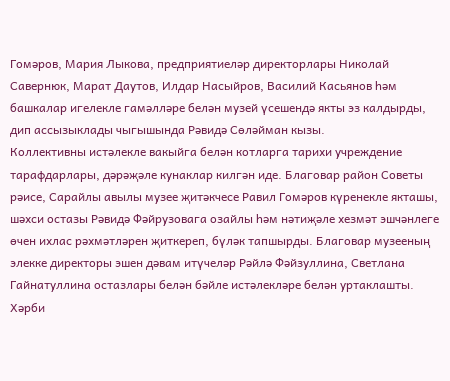Гомәров, Мария Лыкова, предприятиеләр директорлары Николай Савернюк, Марат Даутов, Илдар Насыйров, Василий Касьянов һәм башкалар игелекле гамәлләре белән музей үсешендә якты эз калдырды, дип ассызыклады чыгышында Рәвидә Сөләйман кызы.
Коллективны истәлекле вакыйга белән котларга тарихи учреждение тарафдарлары, дәрәҗәле кунаклар килгән иде. Благовар район Советы рәисе, Сарайлы авылы музее җитәкчесе Равил Гомәров күренекле якташы, шәхси остазы Рәвидә Фәйрузовага озайлы һәм нәтиҗәле хезмәт эшчәнлеге өчен ихлас рәхмәтләрен җиткереп, бүләк тапшырды. Благовар музееның элекке директоры эшен дәвам итүчеләр Рәйлә Фәйзуллина, Светлана Гайнатуллина остазлары белән бәйле истәлекләре белән уртаклашты. Хәрби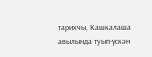тарихчы, Кашкалаша авылында туып-үскән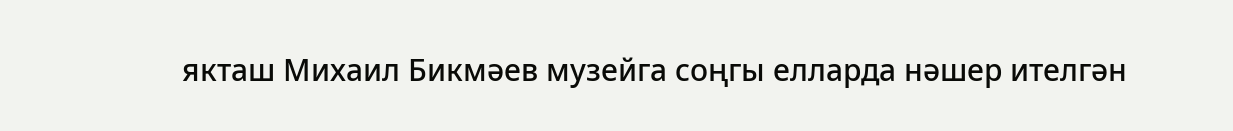якташ Михаил Бикмәев музейга соңгы елларда нәшер ителгән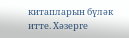китапларын бүләк итте. Хәзерге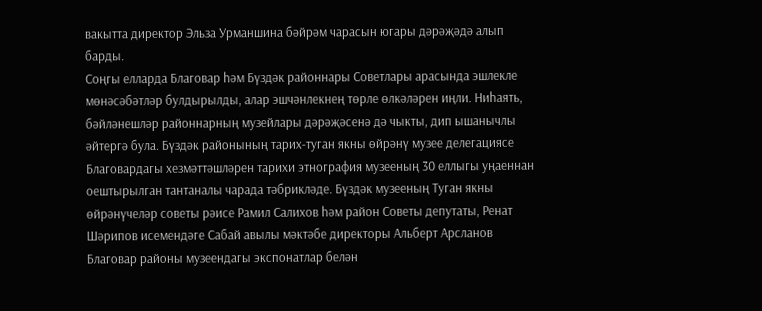вакытта директор Эльза Урманшина бәйрәм чарасын югары дәрәҗәдә алып барды.
Соңгы елларда Благовар һәм Бүздәк районнары Советлары арасында эшлекле мөнәсәбәтләр булдырылды, алар эшчәнлекнең төрле өлкәләрен иңли. Ниһаять, бәйләнешләр районнарның музейлары дәрәҗәсенә дә чыкты, дип ышанычлы әйтергә була. Бүздәк районының тарих-туган якны өйрәнү музее делегациясе Благовардагы хезмәттәшләрен тарихи этнография музееның 30 еллыгы уңаеннан оештырылган тантаналы чарада тәбрикләде. Бүздәк музееның Туган якны өйрәнүчеләр советы рәисе Рамил Салихов һәм район Советы депутаты, Ренат Шәрипов исемендәге Сабай авылы мәктәбе директоры Альберт Арсланов Благовар районы музеендагы экспонатлар белән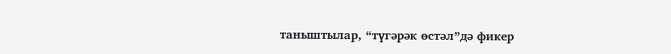таныштылар, “түгәрәк өстәл”дә фикер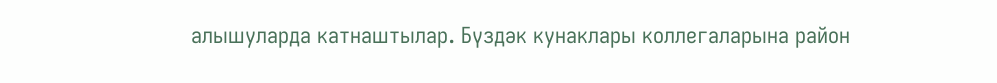алышуларда катнаштылар. Бүздәк кунаклары коллегаларына район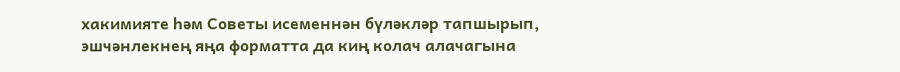хакимияте һәм Советы исеменнән бүләкләр тапшырып, эшчәнлекнең яңа форматта да киң колач алачагына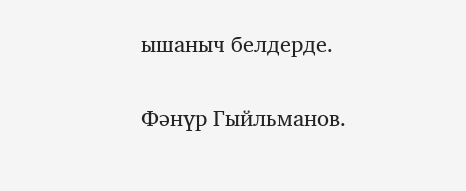ышаныч белдерде.

Фәнүр Гыйльманов.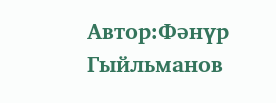Автор:Фәнүр Гыйльманов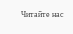Читайте нас